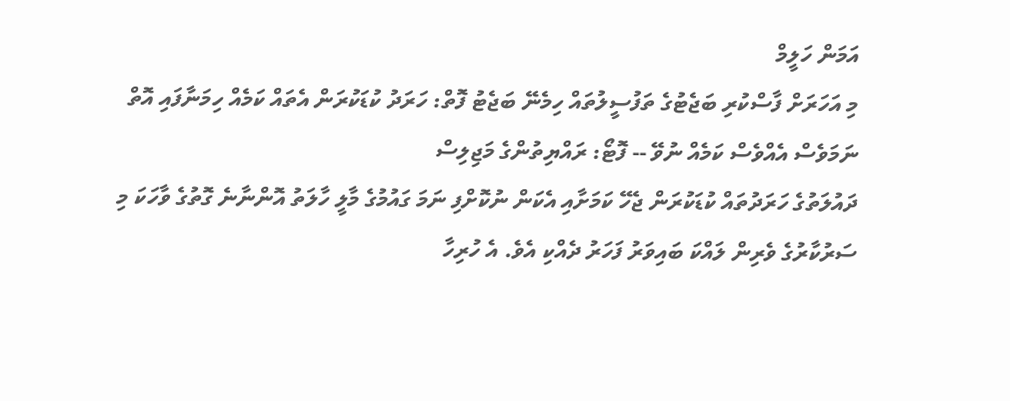އަމަން ހަލީމް
މި އަހަރަށް ފާސްކުރި ބަޖެޓުގެ ތަފުސީލުތައް ހިމެނޭ ބަޖެޓު ފޮތް: ހަރަދު ކުޑަކުރަން އެތައް ކަމެއް ހިމަނާފައި އޮތް ނަމަވެސް އެއްވެސް ކަމެއް ނުވޭ -- ފޮޓޯ: ރައްޔިތުންގެ މަޖިލިސް
ދައުލަތުގެ ހަރަދުތައް ކުޑަކުރަން ޖެހޭ ކަމަށާއި އެކަން ނުކޮށްފި ނަމަ ގައުމުގެ މާލީ ހާލަތު އޮންނާނެ ގޮތުގެ ވާހަކަ މި ސަރުކާރުގެ ވެރިން ލައްކަ ބައިވަރު ފަހަރު ދެއްކި އެވެ. އެ ހުރިހާ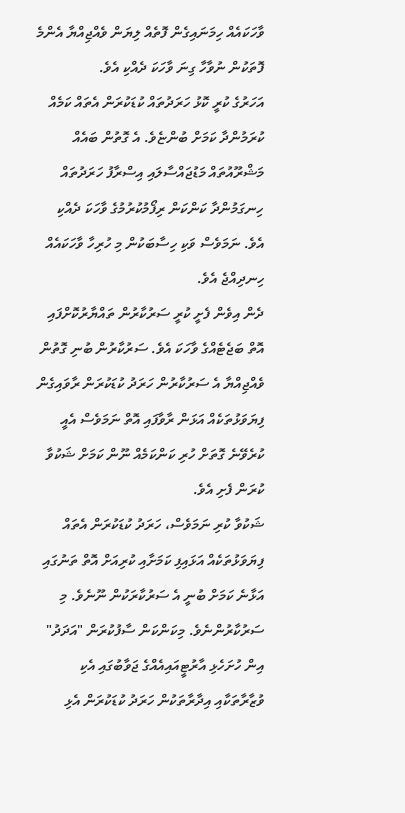ވާހަކައެއް ހިމަނައިގެން ފޮތެއް ލިޔަން ވެއްޖިއްޔާ އެންމެ ފޮތަކުން ނުވާހާ ގިނަ ވާހަކަ ދެއްކި އެވެ.
އަހަރުގެ ކުރީ ކޮޅު ހަރަދުތައް ކުޑަކުރަން އެތައް ކަމެއް ކުރަމުންދާ ކަމަށް ބުންޏެވެ. އެ ގޮތުން ބައެއް މަޝްރޫއުތައް މަޑުޖައްސާލައި އިސްރާފު ހަރަދުތައް ހިނގަމުންދާ ކަންކަން ރިފޯމުކުރުމުގެ ވާހަކަ ދެއްކި އެވެ. ނަމަވެސް ވަކި ހިސާބަކުން މި ހުރިހާ ވާހަކައެއް ހިނދިއްޖެ އެވެ.
ދެން އިވެން ފެށީ ކުރީ ސަރުކާރުން ތައްޔާރުކޮށްފައި އޮތް ބަޖެޓެއްގެ ވާހަކަ އެވެ. ސަރުކާރުން ބުނި ގޮތުން ވެއްޖިއްޔާ އެ ސަރުކާރުން ހަރަދު ކުޑަކުރަން ރާވައިގެން ފިޔަވަޅުތަކެއް އަޅަން ރާވާފައި އޮތް ނަމަވެސް އެއީ ކުރެވޭނެ ގޮތަށް ހުރި ކަންކަމެއް ނޫން ކަމަށް ޝަކުވާ ކުރަން ފެށި އެވެ.
ޝަކުވާ ކުރި ނަމަވެސް، ހަރަދު ކުޑަކުރަން އެތައް ފިޔަވަޅުތަކެއް އަޅައިފި ކަމަށާއި ކުރިއަށް އޮތް ތަނުގައި އަޅާނެ ކަމަށް ބުނީ އެ ސަރުކާރަކުން ނޫނެވެ. މި ސަރުކާރުންނެވެ. މިކަންކަން ސާފުކުރަން "އަދަދު" އިން ހުށަހެޅި އާރުޓީއައިއެއްގެ ޖަވާބުގައި އެކި ވުޒާރާތަކާއި އިދާރާތަކުން ހަރަދު ކުޑަކުރަން އެޅި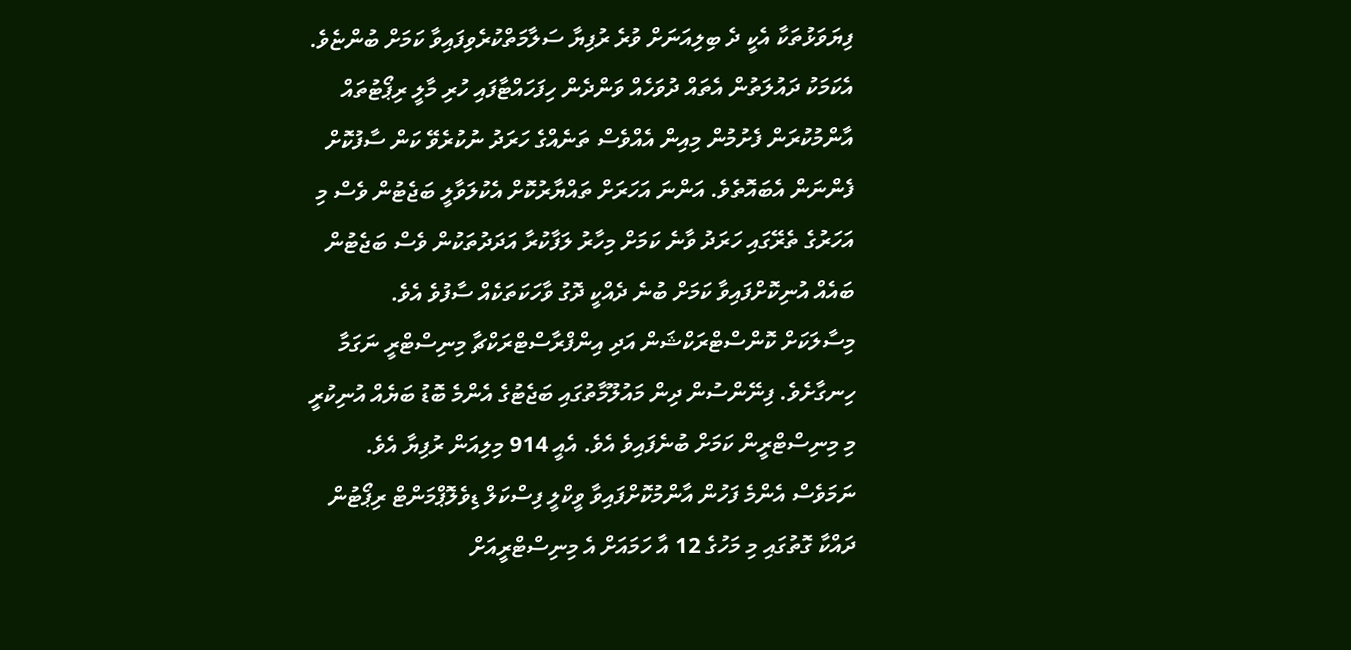ފިޔަވަޅުތަކާ އެކީ ދެ ބިލިއަނަށް ވުރެ ރުފިޔާ ސަލާމަތްކުރެވިފައިވާ ކަމަށް ބުންޏެވެ.
އެކަމަކު ދައުލަތުން އެތައް ދުވަހެއް ވަންދެން ހިފަހައްޓާފައި ހުރި މާލީ ރިޕޯޓުތައް އާންމުކުރަން ފެށުމުން މިއިން އެއްވެސް ތަނެއްގެ ހަރަދު ނުކުރެވޭ ކަން ސާފުކޮށް ފެންނަން އެބައޮތެވެ. އަންނަ އަހަރަށް ތައްޔާރުކޮށް އެކުލަވާލީ ބަޖެޓުން ވެސް މި އަހަރުގެ ތެރޭގައި ހަރަދު ވާނެ ކަމަށް މިހާރު ލަފާކުރާ އަދަދުތަކުން ވެސް ބަޖެޓުން ބައެއް އުނިކޮށްފައިވާ ކަމަށް ބުނެ ދެއްކީ ދޮގު ވާހަކަތަކެއް ސާފުވެ އެވެ.
މިސާލަކަށް ކޮންސްޓްރަކްޝަން އަދި އިންފްރާސްޓްރަކްޗާ މިނިސްޓްރީ ނަގަމާ ހިނގާށެވެ. ފިނޭންސުން ދިން މައުލޫމާތުގައި ބަޖެޓުގެ އެންމެ ބޮޑު ބަޔެއް އުނިކުރީ މި މިނިސްޓްރީން ކަމަށް ބުނެފައިވެ އެވެ. އެއީ 914 މިލިއަން ރުފިޔާ އެވެ.
ނަމަވެސް އެންމެ ފަހުން އާންމުކޮށްފައިވާ ވީކްލީ ފިސްކަލް ޑިވެލޮޕްމަންޓް ރިޕޯޓުން ދައްކާ ގޮތުގައި މި މަހުގެ 12 އާ ހަމައަށް އެ މިނިސްޓްރީއަށް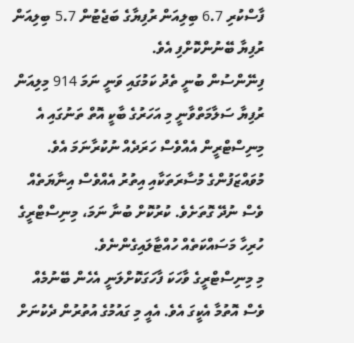ފާސްކުރި 6.7 ބިލިއަން ރުފިޔާގެ ބަޖެޓުން 5.7 ބިލިއަން ރުފިޔާ ބޭނުންކޮށްފި އެވެ.
ފިނޭންސުން ބުނީ ތެދު ކަމުގައި ވަނީ ނަމަ 914 މިލިއަން ރުފިޔާ ސަލާމަތްވާނީ މި އަހަރުގެ ބާކީ އޮތް ތަނުގައި އެ މިނިސްޓްރީން އެއްވެސް ހަރަދެއް ނުކުރާނަމަ އެވެ. މުވައްޒަފުންގެ މުސާރަތަކާއި އިތުރު އެއްވެސް އިނާޔަތެއް ވެސް ނުދޭ ގޮތަށެވެ. ކުރުކޮށް ބުނާ ނަމަ، މިނިސްޓްރީގެ ހުރިހާ މަސައްކަތެއް ހުއްޓާލައިގެންނެވެ.
މި މިނިސްޓްރީގެ ވާހަކަ ފާހަގަކޮށްލަނީ އެހެން ބޭނުމެއް ވެސް އޮތުމާ އެކީގަ އެވެ. އެއީ މި ގައުމުގެ އުތުރުން ދެކުނަށް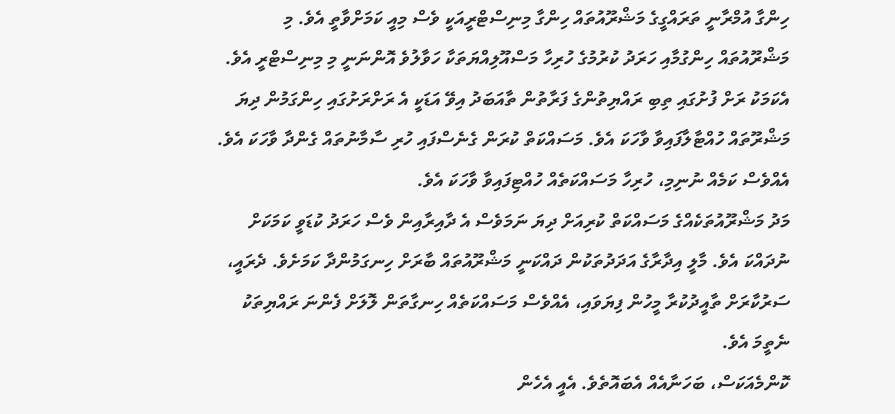ހިންގާ އުމްރާނީ ތަރައްގީގެ މަޝްރޫއުތައް ހިންގާ މިނިސްޓްރީއަކީ ވެސް މިއީ ކަމަށްވާތީ އެވެ. މި މަޝްރޫއުތައް ހިންގުމާއި ހަރަދު ކުރުމުގެ ހުރިހާ މަސްއޫލިއްޔަތަކާ ހަވާލުވެ އޮންނަނީ މި މިނިސްޓްރީ އެވެ.
އެކަމަކު ރަށް ފުށުގައި ތިބި ރައްޔިތުންގެ ފަރާތުން ތާއަބަދު އިވޭ އަޑަކީ އެ ރަށްރަށުގައި ހިންގަމުން ދިޔަ މަޝްރޫތައް ހުއްޓާލާފައިވާ ވާހަކަ އެވެ. މަސައްކަތް ކުރަން ގެނެސްފައި ހުރި ސާމާނުތައް ގެންދާ ވާހަކަ އެވެ. އެއްވެސް ކަމެއް ނުނިމި، ހުރިހާ މަސައްކަތެއް ހުއްޓިފައިވާ ވާހަކަ އެވެ.
މަދު މަޝްރޫއުތަކެއްގެ މަސައްކަތް ކުރިއަށް ދިޔަ ނަމަވެސް އެ ދާއިރާއިން ވެސް ހަރަދު ކުޑަވީ ކަމަކަށް ނުދައްކަ އެވެ. މާލީ އިދާރާގެ އަދަދުތަކުން ދައްކަނީ މަޝްރޫއުތައް ބާރަށް ހިނގަމުންދާ ކަމަށެވެ. ދެރައީ، ސަރުކާރަށް ތާއީދުކުރާ މީހުން ފިޔަވައި، އެއްވެސް މަސައްކަތެއް ހިނގާތަން ލޮލަށް ފެންނަ ރައްޔިތަކު ނެތީމަ އެވެ.
ކޮންމެއަކަސް، ބަހަނާއެއް އެބައޮތެވެ. އެއީ އެހެން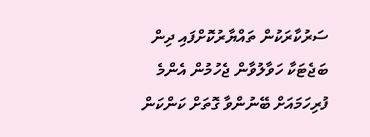ސަރުކާރަކުން ތައްޔާރުކޮށްފައި ދިން ބަޖެޓަކާ ހަވާލުވާން ޖެހުމުން އެންމެ ފުރިހަމައަށް ބޭނުންވާ ގޮތަށް ކަންކަން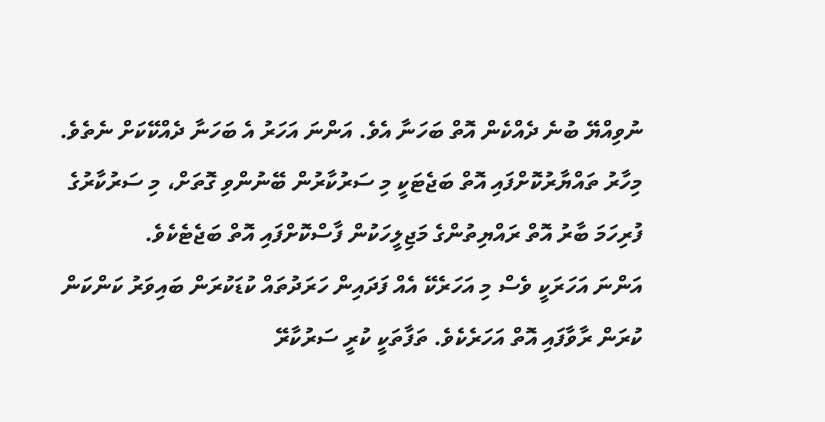ނުވިއްޔޭ ބުނެ ދެއްކެން އޮތް ބަހަނާ އެވެ. އަންނަ އަހަރު އެ ބަހަނާ ދެއްކޭކަށް ނެތެވެ. މިހާރު ތައްޔާރުކޮށްފައި އޮތް ބަޖެޓަކީ މި ސަރުކާރުން ބޭނުންވި ގޮތަށް، މި ސަރުކާރުގެ ފުރިހަމަ ބާރު އޮތް ރައްޔިތުންގެ މަޖިލީހަކުން ފާސްކޮށްފައި އޮތް ބަޖެޓެކެވެ.
އަންނަ އަހަރަކީ ވެސް މި އަހަރެކޭ އެއް ފަދައިން ހަރަދުތައް ކުޑަކުރަން ބައިވަރު ކަންކަން ކުރަން ރާވާފައި އޮތް އަހަރެކެވެ. ތަފާތަކީ ކުރީ ސަރުކާރޭ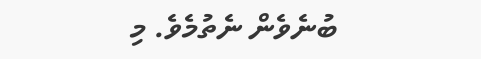ބުނެވެން ނެތުމެވެ. މި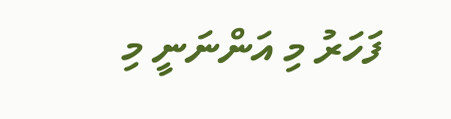ފަހަރު މި އަންނަނީ މި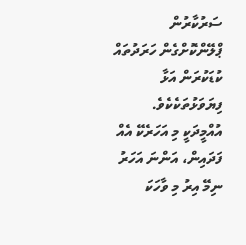ސަރުކާރުން ޕްލޭންކޮށްގެން ހަރަދުތައް ކުޑަކުރަން އަޅާ ފިޔަވަޅުތަކެކެވެ. އުއްމީދަކީ މި އަހަރެކޭ އެއް ފަދައިން، އަންނަ އަހަރު ނިމޭ އިރު މި ވާހަކަ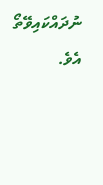ނުދައްކައިވޭތޯ އެވެ.